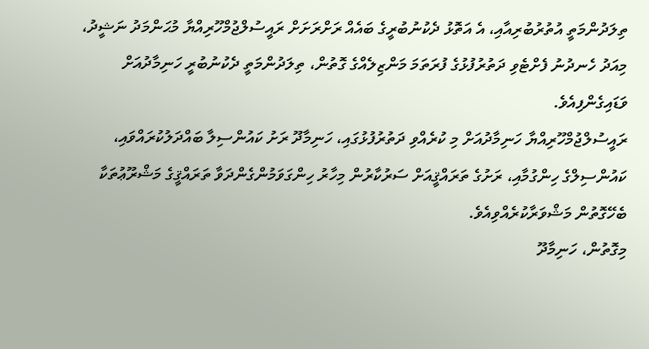ތިލަދުންމަތީ އުތުރުބުރިއާއި، އެ އަތޮޅު ދެކުނުބުރީގެ ބައެއް ރަށްރަށަށް ރައީސުލްޖުމްހޫރިއްޔާ މުޙަންމަދު ނަޝީދު، މިއަދު ހެނދުނު ފެށްޓެވި ދަތުރުފުޅުގެ ފުރަތަމަ މަންޒިލެއްގެ ގޮތުން، ތިލަދުންމަތީ ދެކުނުބުރީ ހަނިމާދުއަށް ވަޑައިގެންފިއެވެ.
ރައީސުލްޖުމްހޫރިއްޔާ ހަނިމާދުއަށް މި ކުރެއްވި ދަތުރުފުޅުގައި، ހަނިމާދޫ ރަށު ކައުންސިލާ ބައްދަލުކުރައްވައި، ކައުންސިލްގެ ހިންގުމާއި، ރަށުގެ ތަރައްޤީއަށް ސަރުކާރުން މިހާރު ހިންގަވަމުންގެންދަވާ ތަރައްޤީގެ މަޝްރޫޢުތަކާ ބެހޭގޮތުން މަޝްވަރާކުރެއްވިއެވެ.
މިގޮތުން، ހަނިމާދޫ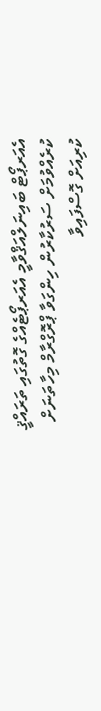އެއަރޕޯޓް ބައިނަލްއަޤްވާމީ އެއަރޕޯޓެއްގެ ގޮތުގައި ތަރައްޤީ ކުރެއްވުމަށް ސަރުކާރުން ހިންގަވާ ޕްރޮގްރާމް މިހާތަނަށް ކުރިއަށް ގޮސްފައިވާ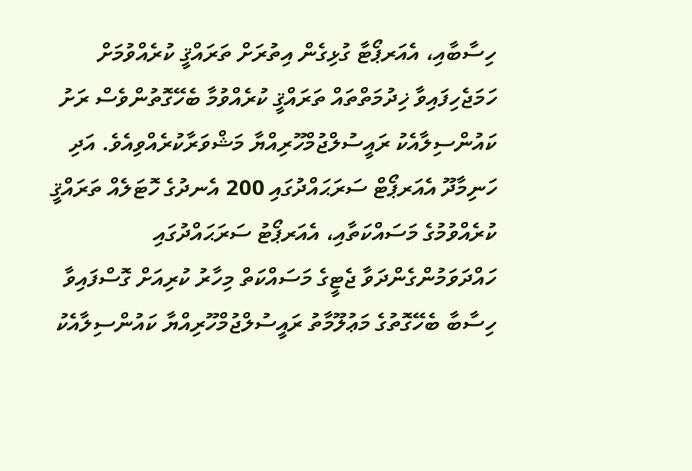ހިސާބާއި، އެއަރޕޯޓާ ގުޅިގެން އިތުރަށް ތަރައްޤީ ކުރެއްވުމަށް ހަމަޖެހިފައިވާ ޚިދުމަތްތައް ތަރައްޤީ ކުރެއްވުމާ ބެހޭގޮތުންވެސް ރަށު ކައުންސިލާއެކު ރައީސުލްޖުމްހޫރިއްޔާ މަޝްވަރާކުރެއްވިއެވެ. އަދި ހަނިމާދޫ އެއަރޕޯޓް ސަރަޙައްދުގައި 200 އެނދުގެ ހޮޓަލެއް ތަރައްޤީ ކުރެއްވުމުގެ މަސައްކަތާއި، އެއަރޕޯޓު ސަރަޙައްދުގައި ހައްދަވަމުންގެންދަވާ ޖެޓީގެ މަސައްކަތް މިހާރު ކުރިއަށް ގޮސްފައިވާ ހިސާބާ ބެހޭގޮތުގެ މަޢުލޫމާތު ރައީސުލްޖުމްހޫރިއްޔާ ކައުންސިލާއެކު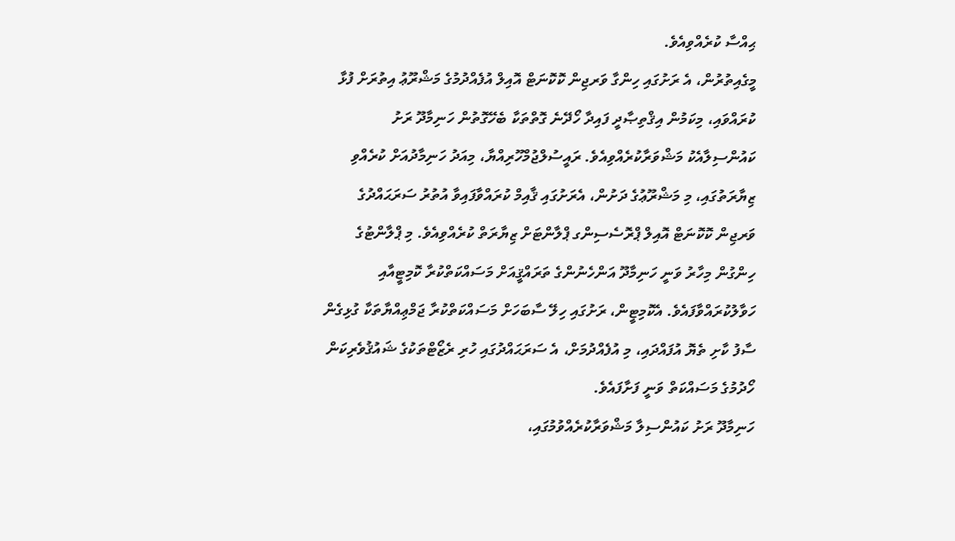ޙިއްސާ ކުރެއްވިއެވެ.
މީގެއިތުރުން، އެ ރަށުގައި ހިންގާ ވަރޖިން ކޮކޮނަޓް އޮއިލް އުފެއްދުމުގެ މަޝްރޫޢު އިތުރަށް ފުޅާ ކުރައްވައި، މިކަމުން އިޤްތިޞާދީ ފައިދާ ހޯދޭނެ ގޮތްތަކާ ބެހޭގޮތުން ހަނިމާދޫ ރަށު ކައުންސިލާއެކު މަޝްވަރާކުރެއްވިއެވެ. ރައީސުލްޖުމްހޫރިއްޔާ، މިއަދު ހަނިމާދުއަށް ކުރެއްވި ޒިޔާރަތުގައި، މި މަޝްރޫޢުގެ ދަށުން، އެރަށުގައި ޤާއިމް ކުރައްވާފައިވާ އުތުރު ސަރަޙައްދުގެ ވަރޖިން ކޮކޮނަޓް އޮއިލް ޕްރޮސެސިންގ ޕްލާންޓަށް ޒިޔާރަތް ކުރެއްވިއެވެ. މި ޕްލާންޓުގެ ހިންގުން މިހާރު ވަނީ ހަނިމާދޫ އަންހެނުންގެ ތަރައްޤީއަށް މަސައްކަތްކުރާ ކޮމިޓީއާއި ހަވާލުކުރައްވާފައެވެ. އެކޮމިޓީން، ރަށުގައި ހިލޭ ސާބަހަށް މަސައްކަތްކުރާ ޖަމްޢިއްޔާތަކާ ގުޅިގެން ސާފު ކާށި ތެޔޮ އުފައްދައި، މި އުފެއްދުމަށް، އެ ސަރަޙައްދުގައި ހުރި ރެޒޯޓްތަކުގެ ޝައުޤުވެރިކަން ހޯދުމުގެ މަސައްކަތް ވަނީ ފަށާފައެވެ.
ހަނިމާދޫ ރަށު ކައުންސިލާ މަޝްވަރާކުރެއްވުމުގައި،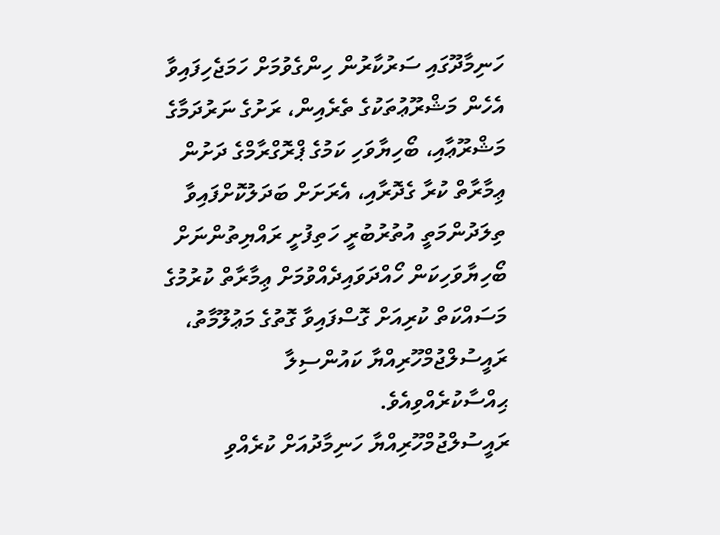ހަނިމާދޫގައި ސަރުކާރުން ހިންގެވުމަށް ހަމަޖެހިފައިވާ އެހެން މަޝްރޫޢުތަކުގެ ތެރެއިން، ރަށުގެ ނަރުދަމާގެ މަޝްރޫޢާއި، ބޯހިޔާވަހި ކަމުގެ ޕްރޮގްރާމްގެ ދަށުން ޢިމާރާތް ކުރާ ގެދޮރާއި، އެރަށަށް ބަދަލުކޮށްފައިވާ ތިލަދުންމަތީ އުތުރުބުރީ ހަތިފުށީ ރައްޔިތުންނަށް ބޯހިޔާވަހިކަން ހޯއްދަވައިދެއްވުމަށް ޢިމާރާތް ކުރުމުގެ މަސައްކަތް ކުރިއަށް ގޮސްފައިވާ ގޮތުގެ މަޢުލޫމާތު، ރައީސުލްޖުމްހޫރިއްޔާ ކައުންސިލާ ޙިއްސާކުރެއްވިއެވެ.
ރައީސުލްޖުމްހޫރިއްޔާ ހަނިމާދުއަށް ކުރެއްވި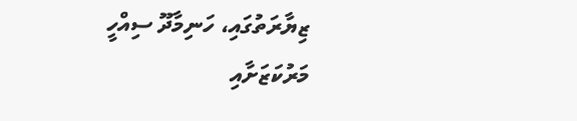ޒިޔާރަތުގައި، ހަނިމާދޫ ސިއްހީ މަރުކަޒަށާއި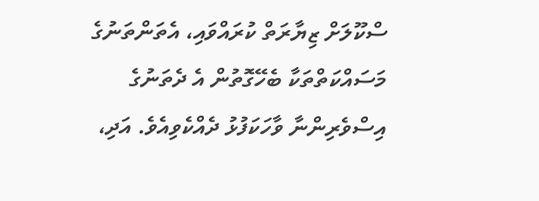ސްކޫލަށް ޒިޔާރަތް ކުރައްވައި، އެތަންތަނުގެ މަސައްކަތްތަކާ ބެހޭގޮތުން އެ ދެތަނުގެ އިސްވެރިންނާ ވާހަކަފުޅު ދެއްކެވިއެވެ. އަދި،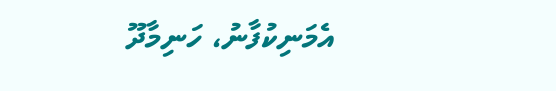އެމަނިކުފާނު، ހަނިމާދޫ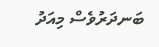ބަނދަރުވެސް މިއަދު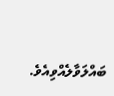ބައްލަވާލެއްވިއެވެ.